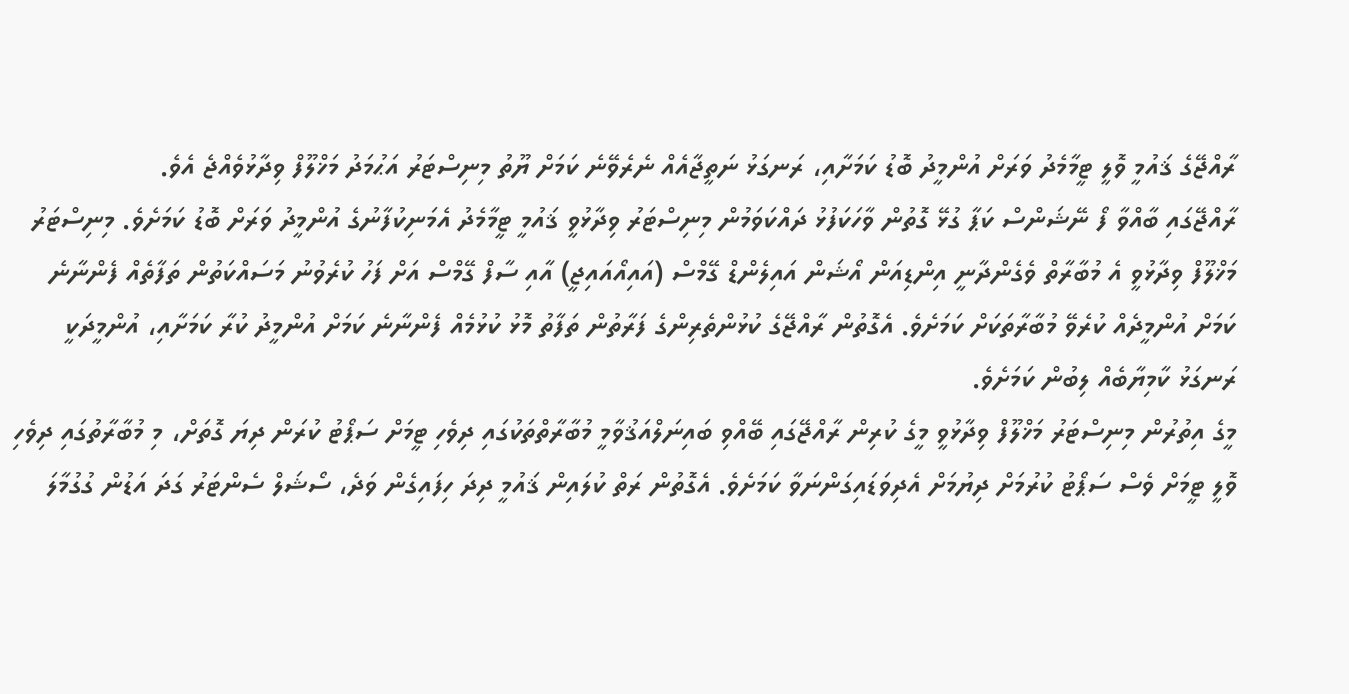ރާއްޖޭގެ ޤައުމީ ވޮލީ ޓީމާމެދު ވަރަށް އުންމީދު ބޮޑު ކަމަށާއި، ރަނގަޅު ނަތީޖާއެއް ނެރެވޭނެ ކަމަށް ޔޫތު މިނިސްޓަރު އަޙުމަދު މަޚްލޫފް ވިދާޅުވެއްޖެ އެވެ.
ރާއްޖޭގައި ބާއްވާ ފޯ ނޭޝަންސް ކަޕާ ގުޅޭ ގޮތުން ވާހަކަފުޅު ދައްކަވަމުން މިނިސްޓަރު ވިދާޅުވީ ޤައުމީ ޓީމާމެދު އެމަނިކުފާނުގެ އުންމީދު ވަރަށް ބޮޑު ކަމަށެވެ. މިނިސްޓަރު މަޚްލޫފް ވިދާޅުވީ އެ މުބާރާތް ވެގެންދާނީ އިންޑިއަން އޯޝަން އައިލެންޑް ގޭމްސް (އައިއޯއައިޖީ) އާއި ސާފް ގޭމްސް އަށް ފަހު ކުރެވުނު މަސައްކަތުން ތަފާތެއް ފެންނާނެ ކަމަށް އުންމީދެއް ކުރެވޭ މުބާރާތަކަށް ކަމަށެވެ. އެގޮތުން ރާއްޖޭގެ ކުޅުންތެރިންގެ ފަރާތުން ތަފާތު މޮޅު ކުޅުމެއް ފެންނާނެ ކަމަށް އުންމީދު ކުރާ ކަމަށާއި، އުންމީދަކީ ރަނގަޅު ކާމިޔާބެއް ލިބުން ކަމަށެވެ.
މީގެ އިތުރުން މިނިސްޓަރު މަޚްލޫފް ވިދާޅުވީ މީގެ ކުރިން ރާއްޖޭގައި ބޭއްވި ބައިނަލްއަޤުވާމީ މުބާރާތްތަކުގައި ދިވެހި ޓީމަށް ސަޕޯޓު ކުރަން ދިޔަ ގޮތަށް، މި މުބާރާތުގައި ދިވެހި ވޮލީ ޓީމަށް ވެސް ސަޕޯޓު ކުރުމަށް ދިޔުމަށް އެދިވަޑައިގަންނަވާ ކަމަށެވެ. އެގޮތުން ރަތް ކުލައިން ޤައުމީ ދިދަ ހިފައިގެން ވަދެ، ސޯޝަލް ސެންޓަރު ގަދަ އަޑުން ގުގުމާލަ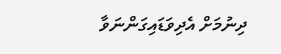ދިނުމަށް އެދިވަޑައިގަންނަވާ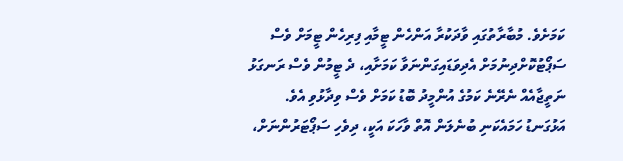ކަމަށެވެ. މުބާރާތުގައި ވާދަކުރާ އަންހެން ޓީމާއި ފިރިހެން ޓީމަށް ވެސް ސަޕޯޓުކޮށްދިނުމަށް އެދިވަޑައިގަންނަވާ ކަމަށާއި، ދެ ޓީމުން ވެސް ރަނގަޅު ނަތީޖާއެއް ނެރޭނެ ކަމުގެ އުންމީދު ބޮޑު ކަމަށް ވެސް ވިދާޅުވި އެވެ.
އަޅުގަނޑު ހަމައެކަނި ބުނެލަން އޮތް ވާހަކަ އަކީ، ދިވެހި ސަޕޯޓަރުންނަށް،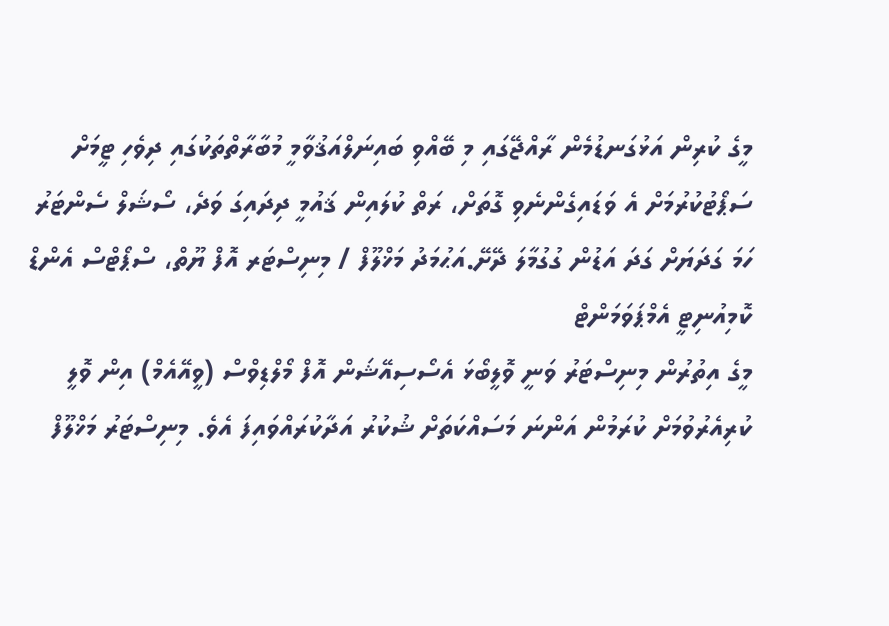މީގެ ކުރިން އަޅުގަނޑުމެން ރާއްޖޭގައި މި ބޭއްވި ބައިނަލްއަޤުވާމީ މުބާރާތްތަކުގައި ދިވެހި ޓީމަށް ސަޕޯޓުކުރުމަށް އެ ވަޑައިގެންނެވި ގޮތަށް، ރަތް ކުލައިން ޤައުމީ ދިދައިގަ ވަދެ، ސޯޝަލް ސެންޓަރު ހަމަ ގަދަޔަށް ގަދަ އަޑުން ގުގުމާލަ ދޭށޭ.އަޙުމަދު މަޚްލޫފް / މިނިސްޓަރ އޮފް ޔޫތް، ސްޕޯޓްސް އެންޑް ކޮމިއުނިޓީ އެމްޕަވަމަންޓް
މީގެ އިތުރުން މިނިސްޓަރު ވަނީ ވޮލީބޯޅަ އެސޯސިއޭޝަން އޮފް މޯލްޑިވްސް (ވީއޭއެމް) އިން ވޮލީ ކުރިއެރުވުމަށް ކުރަމުން އަންނަ މަސައްކަތަށް ޝުކުރު އަދާކުރައްވައިފަ އެވެ. މިނިސްޓަރު މަޚްލޫފް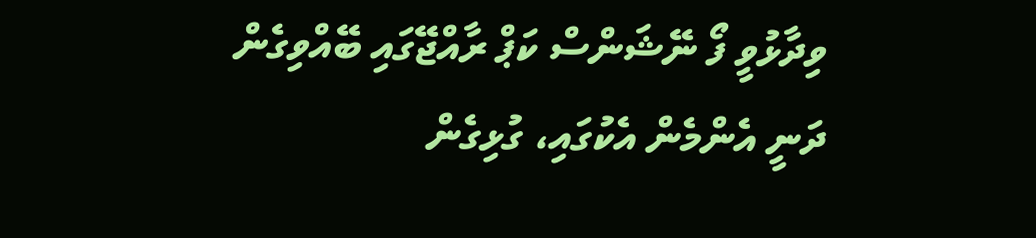ވިދާޅުވީ ފޯ ނޭޝަންސް ކަޕް ރާއްޖޭގައި ބޭއްވިގެން ދަނީ އެންމެން އެކުގައި، ގުޅިގެން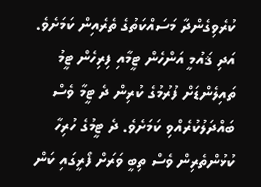ކުރެވިގެންދާ މަސައްކަތުގެ ތެރެއިން ކަމަށެވެ. އަދި ޤައުމީ އަންހެން ޓީމާއި ފިރިހެން ޓީމު ތައިލެންޑަށް ފުރުމުގެ ކުރިން ދެ ޓީމާ ވެސް ބައްދަލުކުރެއްވި ކަމަށެވެ. ދެ ޓީމުގެ ހުރިހާ ކުޅުންތެރިން ވެސް ތިބީ ވަރަށް ފޯރީގައި ކަން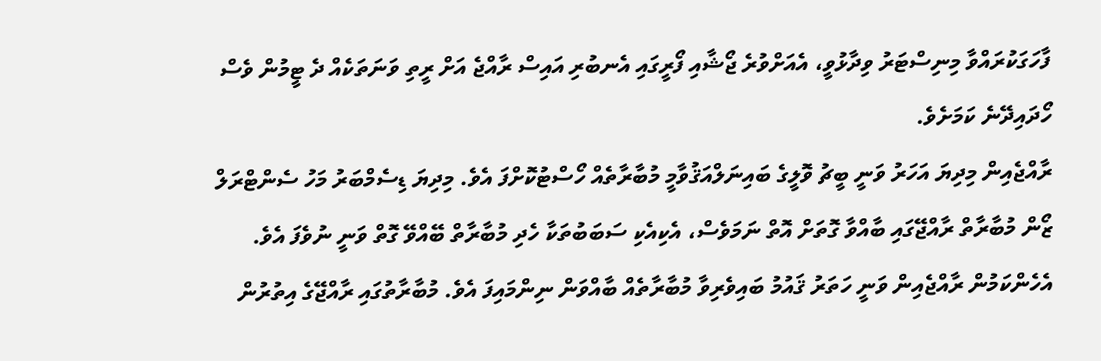ފާހަގަކުރައްވާ މިނިސްޓަރު ވިދާޅުވީ، އެއަށްވުރެ ޖޯޝާއި ފޯރީގައި އެނބުރި އައިސް ރާއްޖެ އަށް ރީތި ވަނަތަކެއް ދެ ޓީމުން ވެސް ހޯދައިދޭނެ ކަމަށެވެ.
ރާއްޖެއިން މިދިޔަ އަހަރު ވަނީ ބީޗު ވޮލީގެ ބައިނަލްއަޤުވާމީ މުބާރާތެއް ހޯސްޓުކޮށްފަ އެވެ. މިދިޔަ ޑިސެމްބަރު މަހު ސެންޓްރަލް ޒޯން މުބާރާތް ރާއްޖޭގައި ބާއްވާ ގޮތަށް އޮތް ނަމަވެސް، އެކިއެކި ސަބަބުތަކާ ހެދި މުބާރާތް ބޭއްވޭ ގޮތް ވަނީ ނުވެފަ އެވެ. އެހެންކަމުން ރާއްޖެއިން ވަނީ ހަތަރު ޤައުމު ބައިވެރިވާ މުބާރާތެއް ބާއްވަން ނިންމައިފަ އެވެ. މުބާރާތުގައި ރާއްޖޭގެ އިތުރުން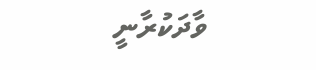ވާދަކުރާނީ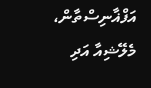އަފްޣާނިސްތާން، މެލޭޝިއާ އަދި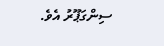ސިންގަޕޫރު އެވެ.